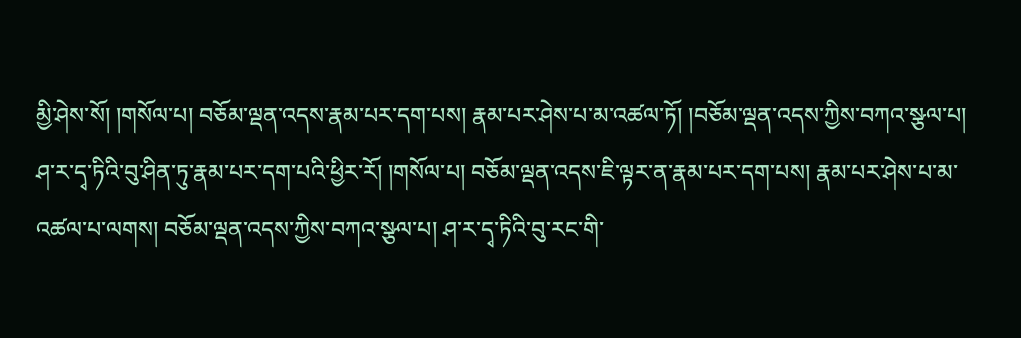མྱི་ཤེས་སོ། །གསོལ་པ། བཅོམ་ལྡན་འདས་རྣམ་པར་དག་པས། རྣམ་པར་ཤེས་པ་མ་འཚལ་ཏོ། །བཅོམ་ལྡན་འདས་ཀྱིས་བཀའ་སྩལ་པ། ཤ་ར་དྭ་ཏིའི་བུ་ཤིན་ཏུ་རྣམ་པར་དག་པའི་ཕྱིར་རོ། །གསོལ་པ། བཅོམ་ལྡན་འདས་ཇི་ལྟར་ན་རྣམ་པར་དག་པས། རྣམ་པར་ཤེས་པ་མ་འཚལ་པ་ལགས། བཅོམ་ལྡན་འདས་ཀྱིས་བཀའ་སྩལ་པ། ཤ་ར་དྭ་ཏིའི་བུ་རང་གི་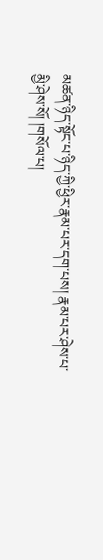མཚན་ཉིད་སྟོང་པ་ཉིད་ཀྱི་ཕྱིར་རྣམ་པར་དག་པས། རྣམ་པར་ཤེས་པ་མྱི་ཤེས་སོ། །གསོལ་པ།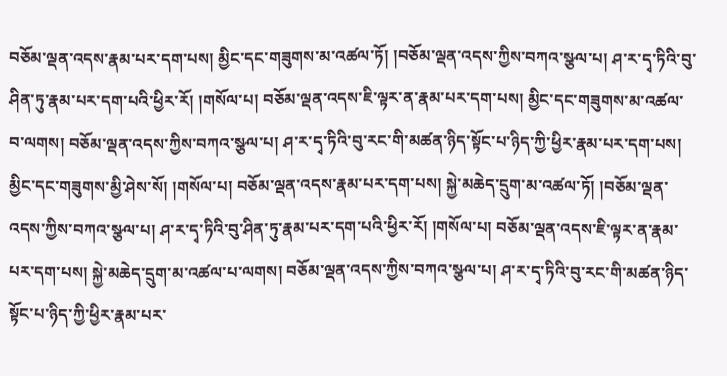བཅོམ་ལྡན་འདས་རྣམ་པར་དག་པས། མྱིང་དང་གཟུགས་མ་འཚལ་ཏོ། །བཅོམ་ལྡན་འདས་ཀྱིས་བཀའ་སྩལ་པ། ཤ་ར་དྭ་ཏིའི་བུ་ཤིན་ཏུ་རྣམ་པར་དག་པའི་ཕྱིར་རོ། །གསོལ་པ། བཅོམ་ལྡན་འདས་ཇི་ལྟར་ན་རྣམ་པར་དག་པས། མྱིང་དང་གཟུགས་མ་འཚལ་བ་ལགས། བཅོམ་ལྡན་འདས་ཀྱིས་བཀའ་སྩལ་པ། ཤ་ར་དྭ་ཏིའི་བུ་རང་གི་མཚན་ཉིད་སྟོང་པ་ཉིད་ཀྱི་ཕྱིར་རྣམ་པར་དག་པས། མྱིང་དང་གཟུགས་མྱི་ཤེས་སོ། །གསོལ་པ། བཅོམ་ལྡན་འདས་རྣམ་པར་དག་པས། སྐྱེ་མཆེད་དྲུག་མ་འཚལ་ཏོ། །བཅོམ་ལྡན་འདས་ཀྱིས་བཀའ་སྩལ་པ། ཤ་ར་དྭ་ཏིའི་བུ་ཤིན་ཏུ་རྣམ་པར་དག་པའི་ཕྱིར་རོ། །གསོལ་པ། བཅོམ་ལྡན་འདས་ཇི་ལྟར་ན་རྣམ་པར་དག་པས། སྐྱེ་མཆེད་དྲུག་མ་འཚལ་པ་ལགས། བཅོམ་ལྡན་འདས་ཀྱིས་བཀའ་སྩལ་པ། ཤ་ར་དྭ་ཏིའི་བུ་རང་གི་མཚན་ཉིད་སྟོང་པ་ཉིད་ཀྱི་ཕྱིར་རྣམ་པར་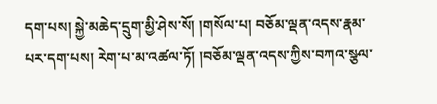དག་པས། སྐྱེ་མཆེད་དྲུག་མྱི་ཤེས་སོ། །གསོལ་པ། བཅོམ་ལྡན་འདས་རྣམ་པར་དག་པས། རེག་པ་མ་འཚལ་ཏོ། །བཅོམ་ལྡན་འདས་ཀྱིས་བཀའ་སྩལ་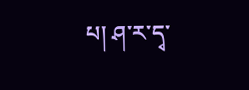པ། ཤ་ར་དྭ་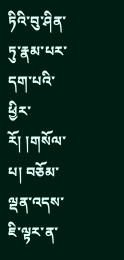ཏིའི་བུ་ཤིན་ཏུ་རྣམ་པར་དག་པའི་ཕྱིར་རོ། །གསོལ་པ། བཅོམ་ལྡན་འདས་ཇི་ལྟར་ན་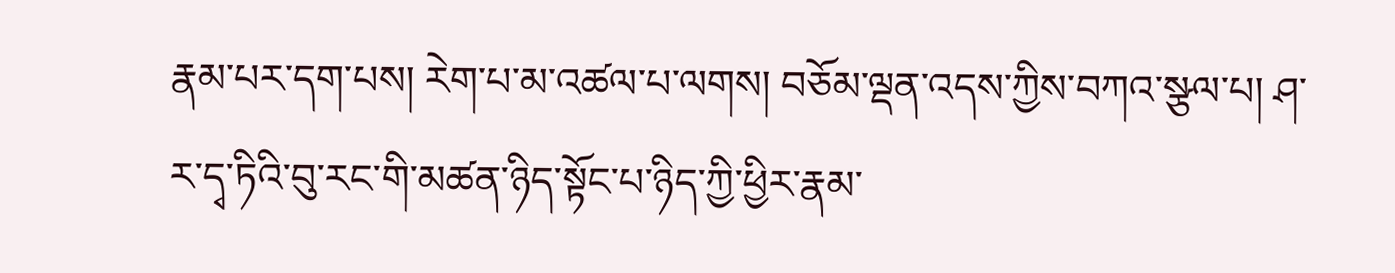རྣམ་པར་དག་པས། རེག་པ་མ་འཚལ་པ་ལགས། བཅོམ་ལྡན་འདས་ཀྱིས་བཀའ་སྩལ་པ། ཤ་ར་དྭ་ཏིའི་བུ་རང་གི་མཚན་ཉིད་སྟོང་པ་ཉིད་ཀྱི་ཕྱིར་རྣམ་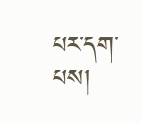པར་དག་པས།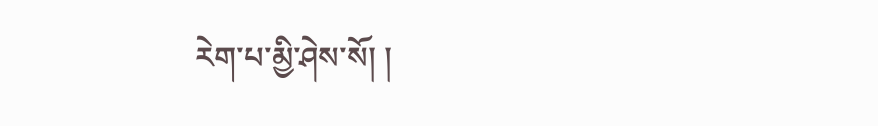རེག་པ་མྱི་ཤེས་སོ། །